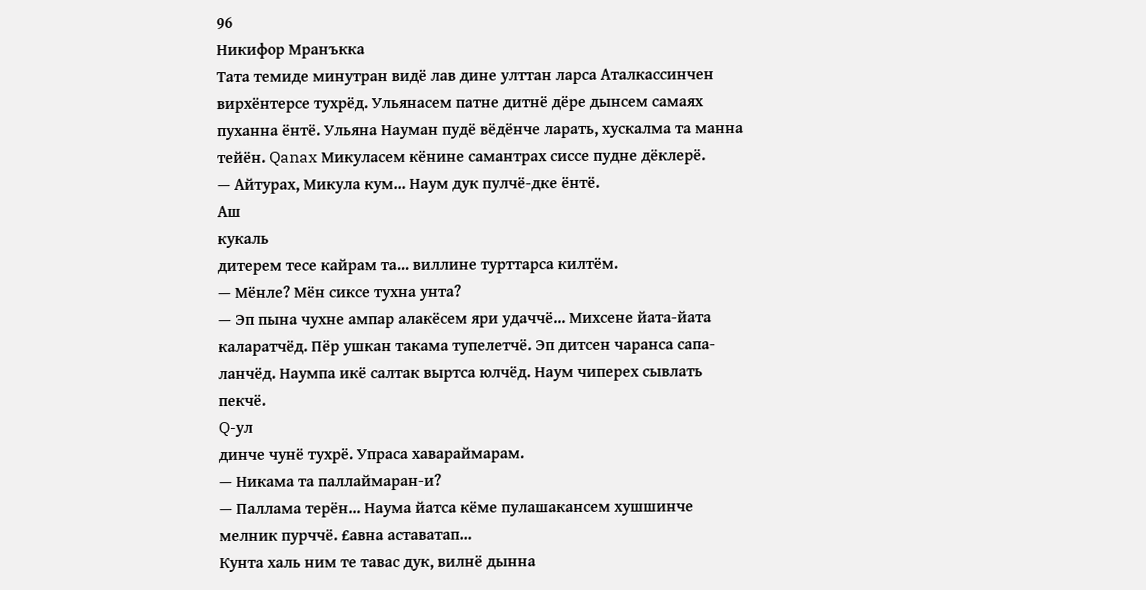96
Никифор Мранъкка
Тата темиде минутран видё лав дине улттан ларса Аталкассинчен
вирхёнтерсе тухрёд. Ульянасем патне дитнё дёре дынсем самаях
пуханна ёнтё. Ульяна Науман пудё вёдёнче ларать, хускалма та манна
тейён. Qanax Микуласем кёнине самантрах сиссе пудне дёклерё.
— Айтурах, Микула кум... Наум дук пулчё-дке ёнтё.
Аш
кукаль
дитерем тесе кайрам та... виллине турттарса килтём.
— Мёнле? Мён сиксе тухна унта?
— Эп пына чухне ампар алакёсем яри удаччё... Михсене йата-йата
каларатчёд. Пёр ушкан такама тупелетчё. Эп дитсен чаранса сапа-
ланчёд. Наумпа икё салтак выртса юлчёд. Наум чиперех сывлать
пекчё.
Q-ул
динче чунё тухрё. Упраса хавараймарам.
— Никама та паллаймаран-и?
— Паллама терён... Наума йатса кёме пулашакансем хушшинче
мелник пурччё. £авна аставатап...
Кунта халь ним те тавас дук, вилнё дынна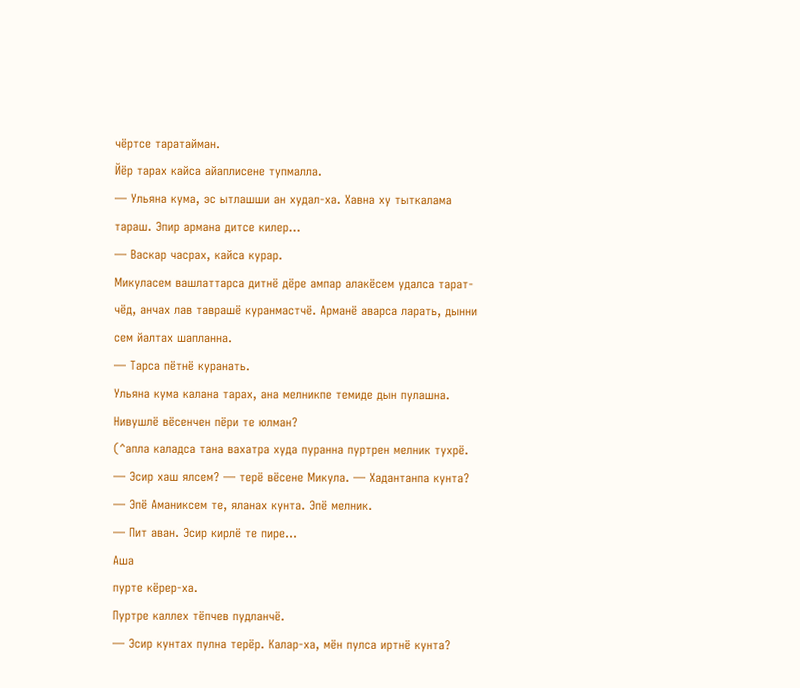чёртсе таратайман.
Йёр тарах кайса айаплисене тупмалла.
— Ульяна кума, эс ытлашши ан худал-ха. Хавна ху тыткалама
тараш. Эпир армана дитсе килер...
— Васкар часрах, кайса курар.
Микуласем вашлаттарса дитнё дёре ампар алакёсем удалса тарат-
чёд, анчах лав таврашё куранмастчё. Арманё аварса ларать, дынни
сем йалтах шапланна.
— Тарса пётнё куранать.
Ульяна кума калана тарах, ана мелникпе темиде дын пулашна.
Нивушлё вёсенчен пёри те юлман?
(^апла каладса тана вахатра худа пуранна пуртрен мелник тухрё.
— Эсир хаш ялсем? — терё вёсене Микула. — Хадантанпа кунта?
— Эпё Аманиксем те, яланах кунта. Эпё мелник.
— Пит аван. Эсир кирлё те пире...
Аша
пурте кёрер-ха.
Пуртре каллех тёпчев пудланчё.
— Эсир кунтах пулна терёр. Калар-ха, мён пулса иртнё кунта?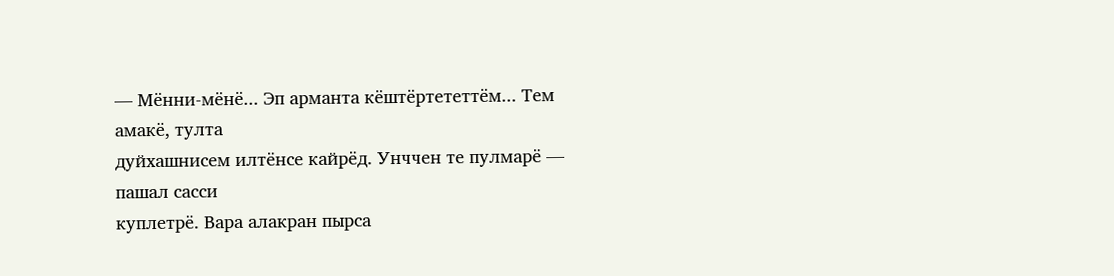— Мённи-мёнё... Эп арманта кёштёртететтём... Тем амакё, тулта
дуйхашнисем илтёнсе кайрёд. Унччен те пулмарё — пашал сасси
куплетрё. Вара алакран пырса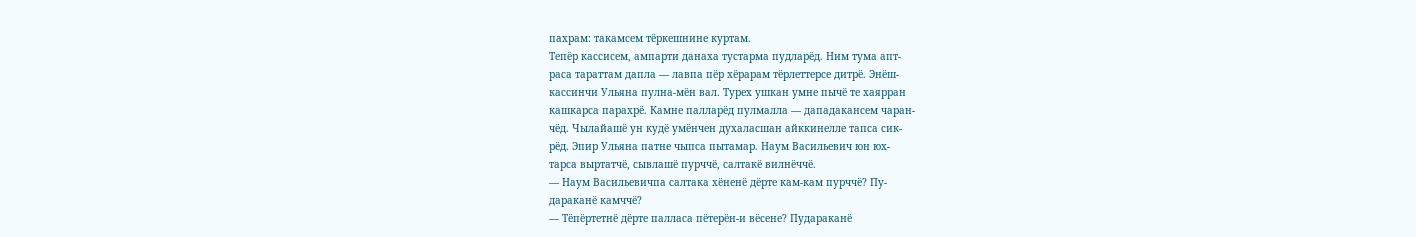пахрам: такамсем тёркешнине куртам.
Тепёр кассисем, ампарти данаха тустарма пудларёд. Ним тума апт-
раса тараттам дапла — лавпа пёр хёрарам тёрлеттерсе дитрё. Энёш-
кассинчи Ульяна пулна-мён вал. Турех ушкан умне пычё те хаярран
кашкарса парахрё. Камне палларёд пулмалла — дападакансем чаран-
чёд. Чылайашё ун кудё умёнчен духаласшан айккинелле тапса сик-
рёд. Эпир Ульяна патне чыпса пытамар. Наум Васильевич юн юх-
тарса выртатчё, сывлашё пурччё, салтакё вилнёччё.
— Наум Васильевичпа салтака хёненё дёрте кам-кам пурччё? Пу-
дараканё камччё?
— Тёпёртетнё дёрте палласа пётерён-и вёсене? Пудараканё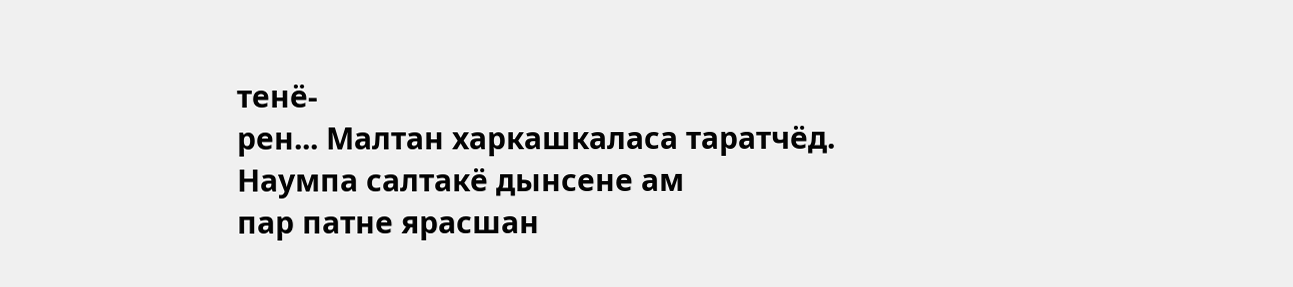тенё-
рен... Малтан харкашкаласа таратчёд. Наумпа салтакё дынсене ам
пар патне ярасшан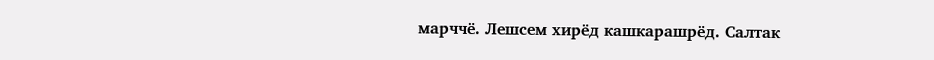марччё. Лешсем хирёд кашкарашрёд. Салтак